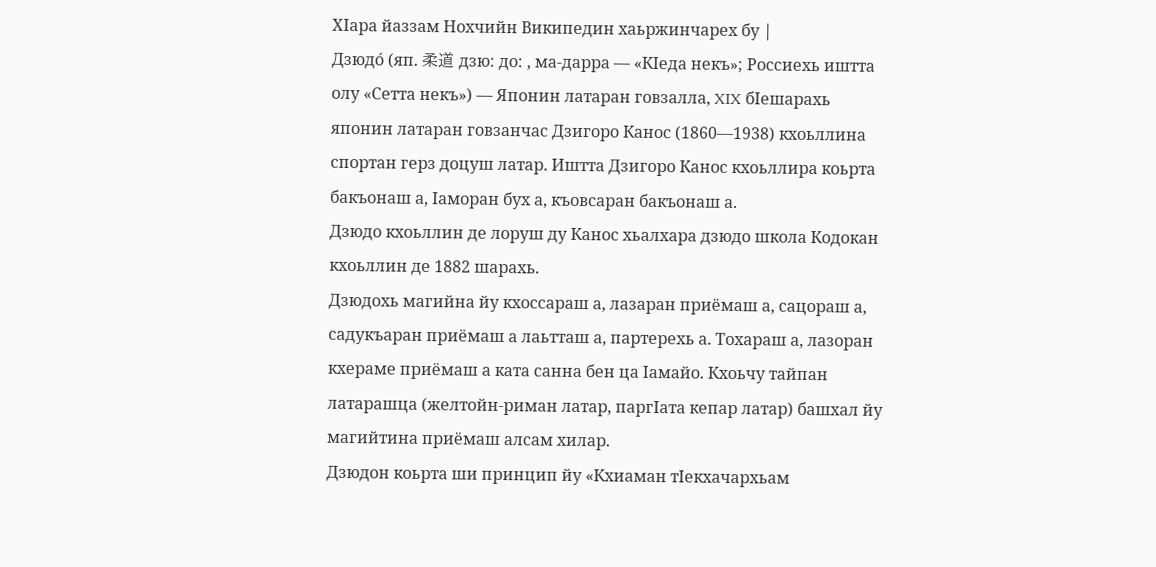ХӀара йаззам Нохчийн Википедин хаьржинчарех бу |
Дзюдо́ (яп. 柔道 дзю: до: , ма-дарра — «КӀеда некъ»; Россиехь иштта олу «Сетта некъ») — Японин латаран говзалла, XIX бӀешарахь японин латаран говзанчас Дзигоро Канос (1860—1938) кхоьллина спортан герз доцуш латар. Иштта Дзигоро Канос кхоьллира коьрта бакъонаш а, Ӏаморан бух а, къовсаран бакъонаш а.
Дзюдо кхоьллин де лоруш ду Канос хьалхара дзюдо школа Кодокан кхоьллин де 1882 шарахь.
Дзюдохь магийна йу кхоссараш а, лазаран приёмаш а, сацораш а, садукъаран приёмаш а лаьтташ а, партерехь а. Тохараш а, лазоран кхераме приёмаш а ката санна бен ца Ӏамайо. Кхоьчу тайпан латарашца (желтойн-риман латар, паргӀата кепар латар) башхал йу магийтина приёмаш алсам хилар.
Дзюдон коьрта ши принцип йу «Кхиаман тӀекхачархьам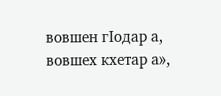вовшен гӀодар а, вовшех кхетар а»,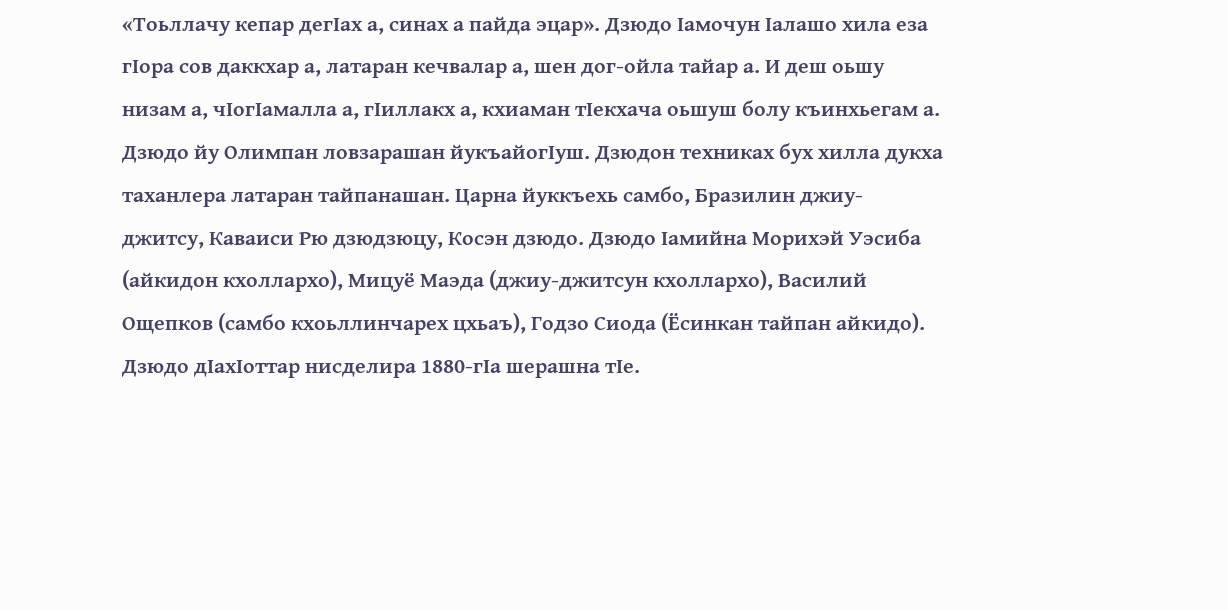«Тоьллачу кепар дегӀах а, синах а пайда эцар». Дзюдо Ӏамочун Ӏалашо хила еза гӀора сов даккхар а, латаран кечвалар а, шен дог-ойла тайар а. И деш оьшу низам а, чӀогӀамалла а, гӀиллакх а, кхиаман тӀекхача оьшуш болу къинхьегам а.
Дзюдо йу Олимпан ловзарашан йукъайогӀуш. Дзюдон техниках бух хилла дукха таханлера латаран тайпанашан. Царна йуккъехь самбо, Бразилин джиу-джитсу, Каваиси Рю дзюдзюцу, Косэн дзюдо. Дзюдо Ӏамийна Морихэй Уэсиба (айкидон кхоллархо), Мицуё Маэда (джиу-джитсун кхоллархо), Василий Ощепков (самбо кхоьллинчарех цхьаъ), Годзо Сиода (Ёсинкан тайпан айкидо).
Дзюдо дӀахӀоттар нисделира 1880-гӀа шерашна тӀе.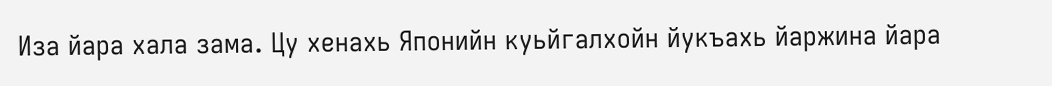Иза йара хала зама. Цу хенахь Японийн куьйгалхойн йукъахь йаржина йара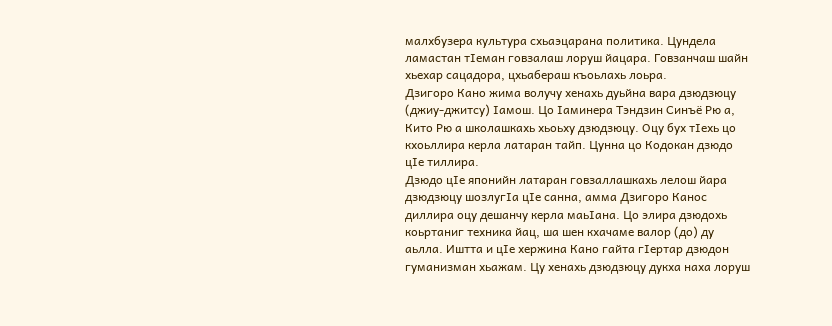малхбузера культура схьаэцарана политика. Цундела ламастан тӀеман говзалаш лоруш йацара. Говзанчаш шайн хьехар сацадора, цхьабераш къоьлахь лоьра.
Дзигоро Кано жима волучу хенахь дуьйна вара дзюдзюцу (джиу-джитсу) Ӏамош. Цо Ӏаминера Тэндзин Синъё Рю а, Кито Рю а школашкахь хьоьху дзюдзюцу. Оцу бух тӀехь цо кхоьллира керла латаран тайп. Цунна цо Кодокан дзюдо цӀе тиллира.
Дзюдо цӀе японийн латаран говзаллашкахь лелош йара дзюдзюцу шозлугӀа цӀе санна, амма Дзигоро Канос диллира оцу дешанчу керла маьӀана. Цо элира дзюдохь коьртаниг техника йац, ша шен кхачаме валор (до) ду аьлла. Иштта и цӀе хержина Кано гайта гӀертар дзюдон гуманизман хьажам. Цу хенахь дзюдзюцу дукха наха лоруш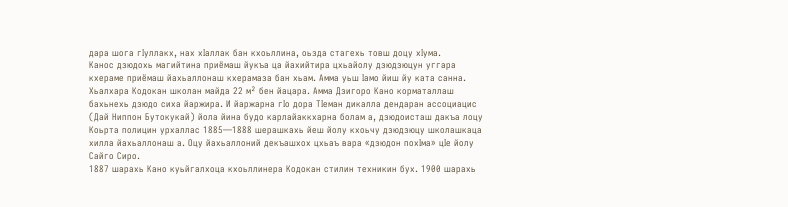дара шога гӀуллакх, нах хӀаллак бан кхоьллина, оьзда стагехь товш доцу хӀума.
Канос дзюдохь магийтина приёмаш йукъа ца йахийтира цхьайолу дзюдзюцун уггара кхераме приёмаш йахьаллонаш кхерамаза бан хьам. Амма уьш Ӏамо йиш йу ката санна.
Хьалхара Кодокан школан майда 22 м² бен йацара. Амма Дзигоро Кано корматаллаш бахьнехь дзюдо сиха йаржира. И йаржарна гӀо дора ТӀеман дикалла дендаран ассоциацис (Дай Ниппон Бутокукай) йола йина будо карлайаккхарна болам а, дзюдоисташ дакъа лоцу Коьрта полицин урхаллас 1885—1888 шерашкахь йеш йолу кхоьчу дзюдзюцу школашкаца хилла йахьаллонаш а. Оцу йахьаллоний декъашхох цхьаъ вара «дзюдон похӀма» цӀе йолу Сайго Сиро.
1887 шарахь Кано куьйгалхоца кхоьллинера Кодокан стилин техникин бух. 1900 шарахь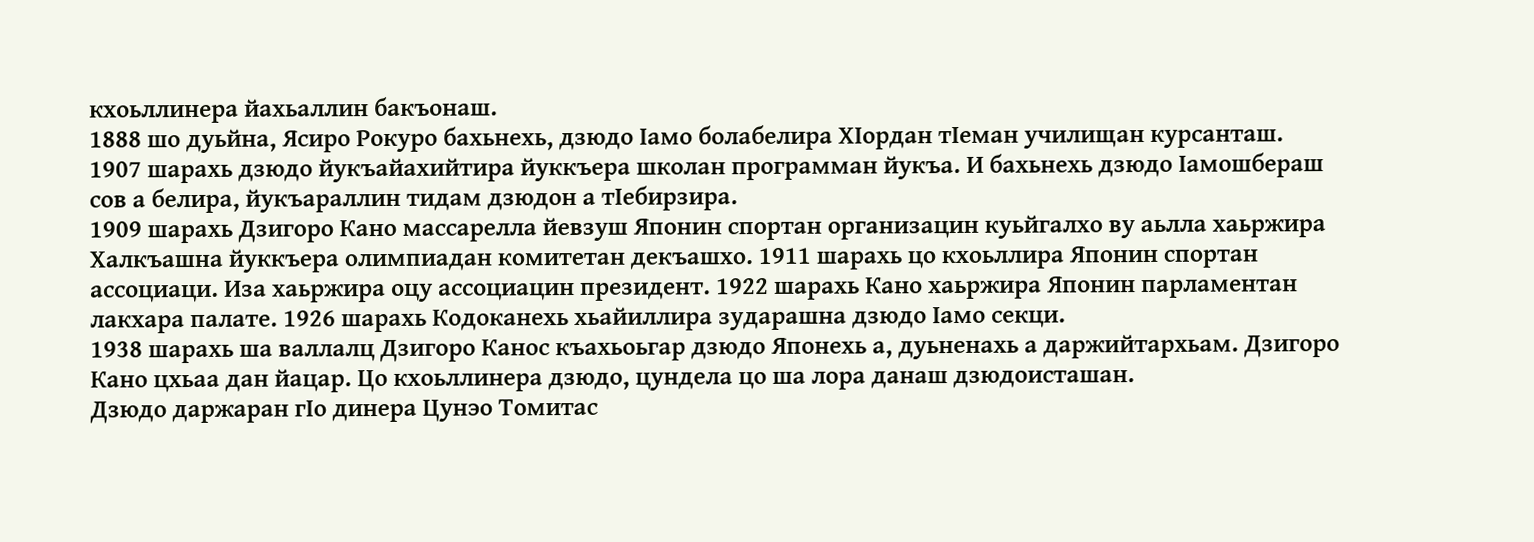кхоьллинера йахьаллин бакъонаш.
1888 шо дуьйна, Ясиро Рокуро бахьнехь, дзюдо Ӏамо болабелира ХӀордан тӀеман училищан курсанташ.
1907 шарахь дзюдо йукъайахийтира йуккъера школан программан йукъа. И бахьнехь дзюдо Ӏамошбераш сов а белира, йукъараллин тидам дзюдон а тӀебирзира.
1909 шарахь Дзигоро Кано массарелла йевзуш Японин спортан организацин куьйгалхо ву аьлла хаьржира Халкъашна йуккъера олимпиадан комитетан декъашхо. 1911 шарахь цо кхоьллира Японин спортан ассоциаци. Иза хаьржира оцу ассоциацин президент. 1922 шарахь Кано хаьржира Японин парламентан лакхара палате. 1926 шарахь Кодоканехь хьайиллира зударашна дзюдо Ӏамо секци.
1938 шарахь ша валлалц Дзигоро Канос къахьоьгар дзюдо Японехь а, дуьненахь а даржийтархьам. Дзигоро Кано цхьаа дан йацар. Цо кхоьллинера дзюдо, цундела цо ша лора данаш дзюдоисташан.
Дзюдо даржаран гӀо динера Цунэо Томитас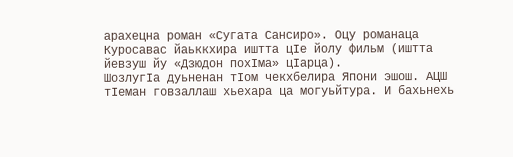арахецна роман «Сугата Сансиро». Оцу романаца Куросавас йаьккхира иштта цӀе йолу фильм (иштта йевзуш йу «Дзюдон похӀма» цӀарца).
ШозлугӀа дуьненан тӀом чекхбелира Япони эшош. АЦШ тӀеман говзаллаш хьехара ца могуьйтура. И бахьнехь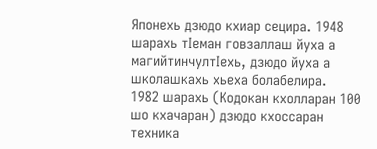Японехь дзюдо кхиар сецира. 1948 шарахь тӀеман говзаллаш йуха а магийтинчултӀехь, дзюдо йуха а школашкахь хьеха болабелира.
1982 шарахь (Кодокан кхолларан 100 шо кхачаран) дзюдо кхоссаран техника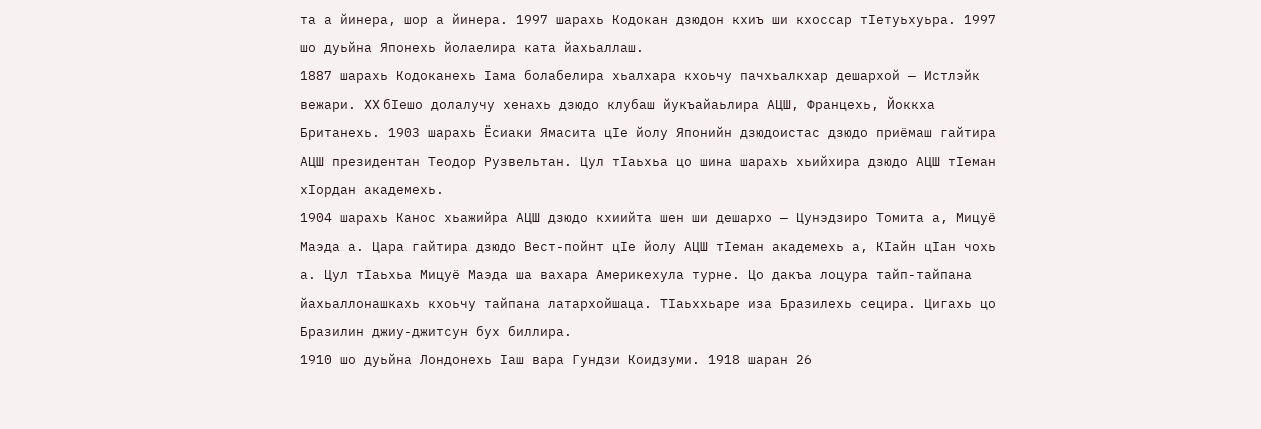та а йинера, шор а йинера. 1997 шарахь Кодокан дзюдон кхиъ ши кхоссар тӀетуьхуьра. 1997 шо дуьйна Японехь йолаелира ката йахьаллаш.
1887 шарахь Кодоканехь Ӏама болабелира хьалхара кхоьчу пачхьалкхар дешархой — Истлэйк вежари. XX бӀешо долалучу хенахь дзюдо клубаш йукъайаьлира АЦШ, Францехь, Йоккха Британехь. 1903 шарахь Ёсиаки Ямасита цӀе йолу Японийн дзюдоистас дзюдо приёмаш гайтира АЦШ президентан Теодор Рузвельтан. Цул тӀаьхьа цо шина шарахь хьийхира дзюдо АЦШ тӀеман хӀордан академехь.
1904 шарахь Канос хьажийра АЦШ дзюдо кхиийта шен ши дешархо — Цунэдзиро Томита а, Мицуё Маэда а. Цара гайтира дзюдо Вест-пойнт цӀе йолу АЦШ тӀеман академехь а, КӀайн цӀан чохь а. Цул тӀаьхьа Мицуё Маэда ша вахара Америкехула турне. Цо дакъа лоцура тайп-тайпана йахьаллонашкахь кхоьчу тайпана латархойшаца. ТӀаьххьаре иза Бразилехь сецира. Цигахь цо Бразилин джиу-джитсун бух биллира.
1910 шо дуьйна Лондонехь Ӏаш вара Гундзи Коидзуми. 1918 шаран 26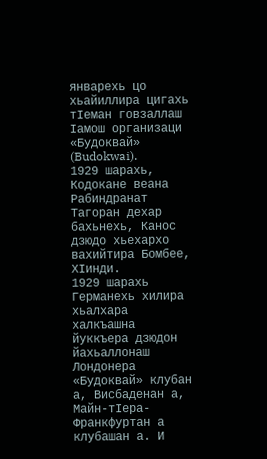январехь цо хьайиллира цигахь тӀеман говзаллаш Ӏамош организаци «Будоквай» (Budokwai).
1929 шарахь, Кодокане веана Рабиндранат Тагоран дехар бахьнехь, Канос дзюдо хьехархо вахийтира Бомбее, ХӀинди.
1929 шарахь Германехь хилира хьалхара халкъашна йуккъера дзюдон йахьаллонаш Лондонера «Будоквай» клубан а, Висбаденан а, Майн-тӀера-Франкфуртан а клубашан а. И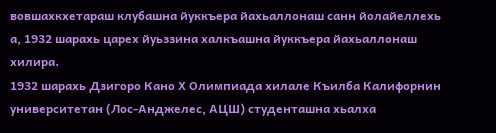вовшахкхетараш клубашна йуккъера йахьаллонаш санн йолайеллехь а, 1932 шарахь царех йуьззина халкъашна йуккъера йахьаллонаш хилира.
1932 шарахь Дзигоро Кано Х Олимпиада хилале Къилба Калифорнин университетан (Лос-Анджелес, АЦШ) студенташна хьалха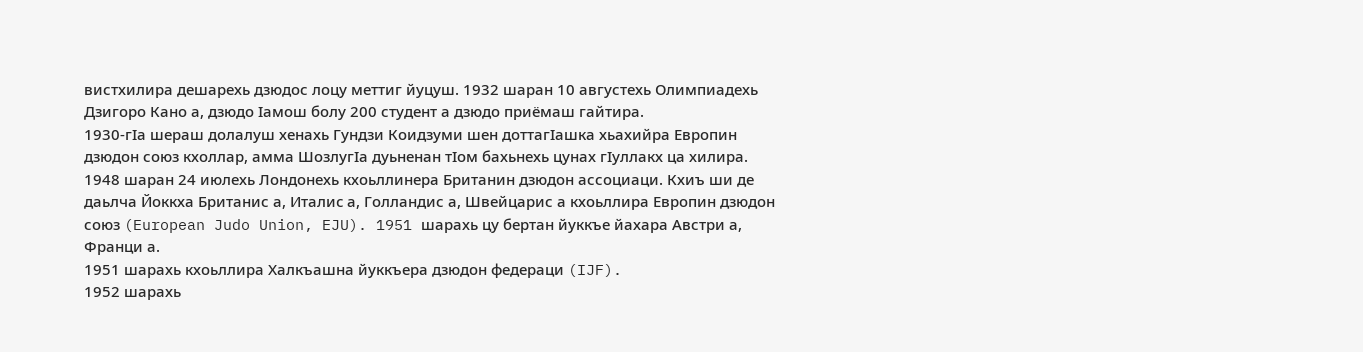вистхилира дешарехь дзюдос лоцу меттиг йуцуш. 1932 шаран 10 августехь Олимпиадехь Дзигоро Кано а, дзюдо Ӏамош болу 200 студент а дзюдо приёмаш гайтира.
1930-гӀа шераш долалуш хенахь Гундзи Коидзуми шен доттагӀашка хьахийра Европин дзюдон союз кхоллар, амма ШозлугӀа дуьненан тӀом бахьнехь цунах гӀуллакх ца хилира.
1948 шаран 24 июлехь Лондонехь кхоьллинера Британин дзюдон ассоциаци. Кхиъ ши де даьлча Йоккха Британис а, Италиc а, Голландис а, Швейцарис а кхоьллира Европин дзюдон союз (European Judo Union, EJU). 1951 шарахь цу бертан йуккъе йахара Австри а, Франци а.
1951 шарахь кхоьллира Халкъашна йуккъера дзюдон федераци (IJF).
1952 шарахь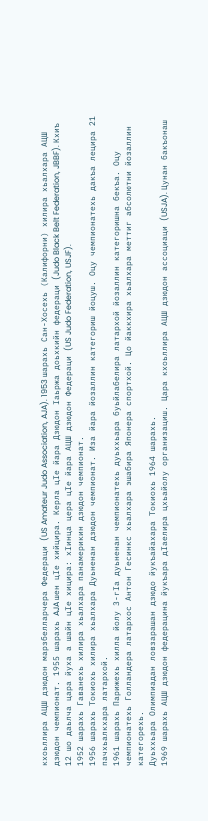кхоьллира АЦШ дзюдон марзбелларчера Федераци (US Amateur Judo Association, AJA). 1953 шарахь Сан-Хосехь (Калифорни) хилира хьалхара АЦШ дзюдон чемпионат. 1955 шарахь AJA шен цӀе хийцира. Керла цӀе йара Дзюдон Ӏаьржа доьхкийн федераци (Judo Black Belt Federation, JBBF). Кхиъ 12 шо даьлча цара йуха а шайн цӀе хицира: хӀинца цера цӀе йара АЦШ дзюдон Федераци (US Judo Federation, USJF).
1952 шарахь Гаванехь хилира хьалхара панамерикин дзюдон чемпионат.
1956 шарахь Токиохь хилира хьалхара Дуьненан дзюдон чемпионат. Иза йара йозаллин категориш йоцуш. Оцу чемпионатехь дакъа лецира 21 пачхьалкхара латархой.
1961 шарахь Парижехь хилла йолу 3-гӀа дуьненан чемпионатехь дуьххьара буьйлабелира латархой йозаллин категоришна бекъа. Оцу чемпионатехь Голландера латархос Антон Гесинкс хьалхара эшабира Японера спортхой. Цо йаккхира хьалхара меттиг абсолютни йозаллин категорехь.
Дуьххьара Олимпиадан ловзарашан дзюдо йукъайахара Токиохь 1964 шарахь.
1969 шарахь АЦШ дзюдон федерацина йукъара дӀаелира цхьайолу организациш. Цара кхоьллира АЦШ дзюдон ассоциаци (USJA). Цунан бакъонаш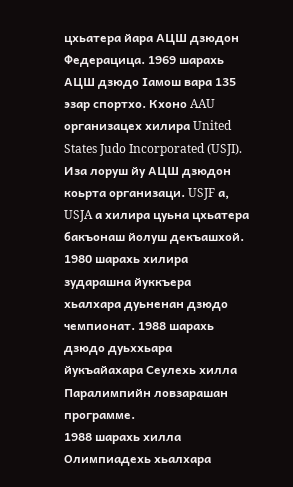цхьатера йара АЦШ дзюдон Федерацица. 1969 шарахь АЦШ дзюдо Ӏамош вара 135 эзар спортхо. Кхоно AAU организацех хилира United States Judo Incorporated (USJI). Иза лоруш йу АЦШ дзюдон коьрта организаци. USJF а, USJA а хилира цуьна цхьатера бакъонаш йолуш декъашхой.
1980 шарахь хилира зударашна йуккъера хьалхара дуьненан дзюдо чемпионат. 1988 шарахь дзюдо дуьххьара йукъайахара Сеулехь хилла Паралимпийн ловзарашан программе.
1988 шарахь хилла Олимпиадехь хьалхара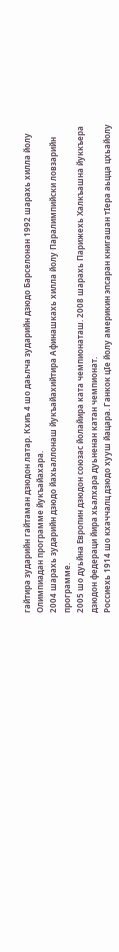гайтира зударийн гайтаман дзюдон латар. Кхиъ 4 шо даьлча зударийн дзюдо Барселонан 1992 шарахь хилла йолу Олимпиадан программе йукъайахара.
2004 шарахь зударийн дзюдо йахьаллонаш йукъайахийтира Афинашкахь хилла йолу Паралимпийски ловзарийн программе.
2005 шо дуьйна Европин дзюдон союзас йолайира ката чемпионаташ. 2008 шарахь Парижехь Халкъашна йуккъера дзюдон федераци йира хьалхара дуьненан катан чемпионат.
Россиехь 1914 шо кхаччалц дзюдо хууш йацара. Ганкок цӀе йолу америкин эпсаран книгашан тӀера аьцца цхьайолу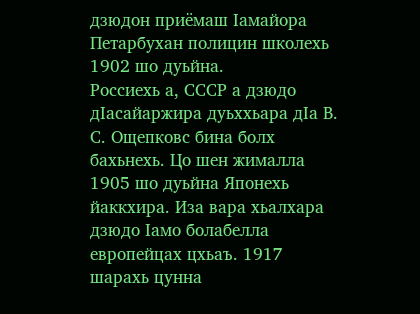дзюдон приёмаш Ӏамайора Петарбухан полицин школехь 1902 шо дуьйна.
Россиехь а, СССР а дзюдо дӀасайаржира дуьххьара дӀа В. С. Ощепковс бина болх бахьнехь. Цо шен жималла 1905 шо дуьйна Японехь йаккхира. Иза вара хьалхара дзюдо Ӏамо болабелла европейцах цхьаъ. 1917 шарахь цунна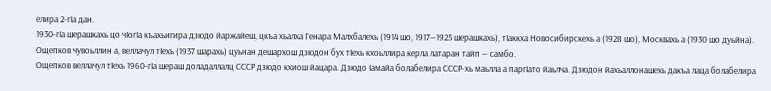елира 2-гӀа дан.
1930-гӀа шерашкахь цо чӀогӀа къахьигира дзюдо йаржайеш, цкъа хьалха Генара Малхбалехь (1914 шо, 1917—1925 шерашкахь), тӀаккха Новосибирскехь а (1928 шо), Москвахь а (1930 шо дуьйна).
Ощепков чувоьллин а, веллачул тӀехь (1937 шарахь) цуьнан дешархош дзюдон бух тӀехь кхоьллира керла латаран тайп — самбо.
Ощепков веллачул тӀехь 1960-гӀа шераш доладаллалц СССР дзюдо кхиош йацара. Дзюдо Ӏамайа болабелира СССР-хь маьлла а паргӀато йаьлча. Дзюдон йахьаллонашехь дакъа лаца болабелира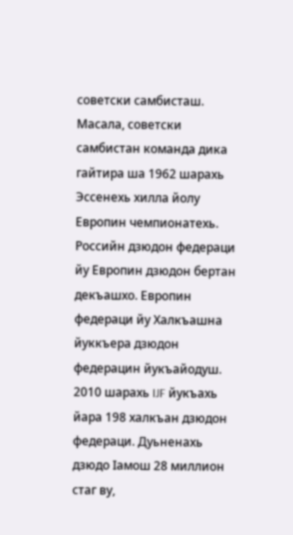советски самбисташ. Масала, советски самбистан команда дика гайтира ша 1962 шарахь Эссенехь хилла йолу Европин чемпионатехь.
Российн дзюдон федераци йу Европин дзюдон бертан декъашхо. Европин федераци йу Халкъашна йуккъера дзюдон федерацин йукъайодуш.
2010 шарахь IJF йукъахь йара 198 халкъан дзюдон федераци. Дуьненахь дзюдо Ӏамош 28 миллион стаг ву,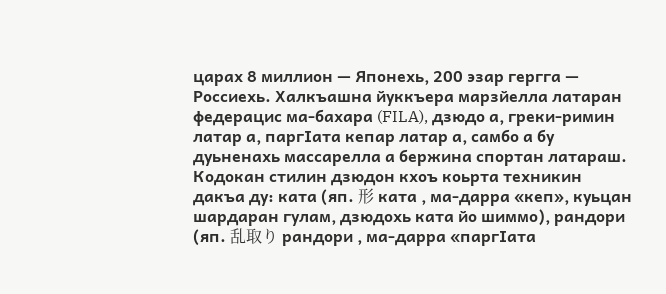царах 8 миллион — Японехь, 200 эзар гергга — Россиехь. Халкъашна йуккъера марзйелла латаран федерацис ма-бахара (FILA), дзюдо а, греки-римин латар а, паргӀата кепар латар а, самбо а бу дуьненахь массарелла а бержина спортан латараш.
Кодокан стилин дзюдон кхоъ коьрта техникин дакъа ду: ката (яп. 形 ката , ма-дарра «кеп», куьцан шардаран гулам, дзюдохь ката йо шиммо), рандори (яп. 乱取り рандори , ма-дарра «паргӀата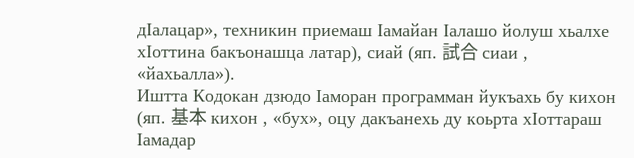дӀалацар», техникин приемаш Ӏамайан Ӏалашо йолуш хьалхе хӀоттина бакъонашца латар), сиай (яп. 試合 сиаи , «йахьалла»).
Иштта Кодокан дзюдо Ӏаморан программан йукъахь бу кихон (яп. 基本 кихон , «бух», оцу дакъанехь ду коьрта хӀоттараш Ӏамадар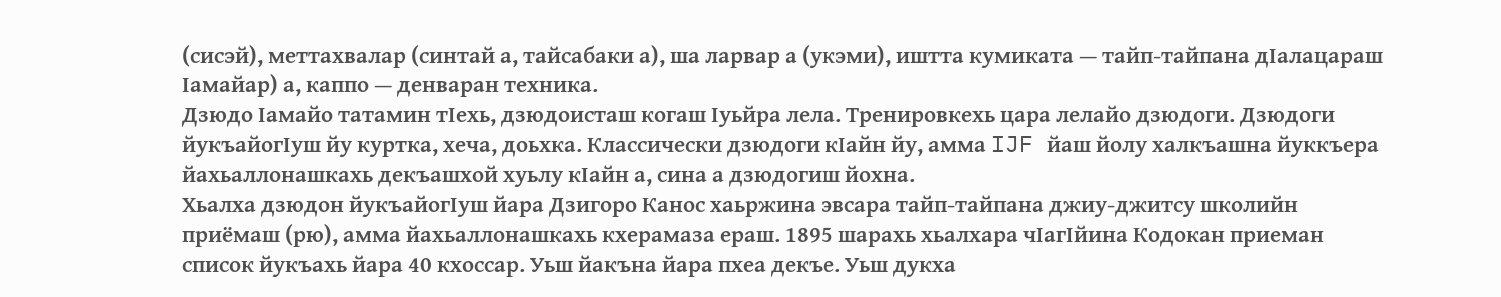(сисэй), меттахвалар (синтай а, тайсабаки а), ша ларвар а (укэми), иштта кумиката — тайп-тайпана дӀалацараш Ӏамайар) а, каппо — денваран техника.
Дзюдо Ӏамайо татамин тӀехь, дзюдоисташ когаш Ӏуьйра лела. Тренировкехь цара лелайо дзюдоги. Дзюдоги йукъайогӀуш йу куртка, хеча, доьхка. Классически дзюдоги кӀайн йу, амма IJF йаш йолу халкъашна йуккъера йахьаллонашкахь декъашхой хуьлу кӀайн а, сина а дзюдогиш йохна.
Хьалха дзюдон йукъайогӀуш йара Дзигоро Канос хаьржина эвсара тайп-тайпана джиу-джитсу школийн приёмаш (рю), амма йахьаллонашкахь кхерамаза ераш. 1895 шарахь хьалхара чӀагӀйина Кодокан приеман список йукъахь йара 40 кхоссар. Уьш йакъна йара пхеа декъе. Уьш дукха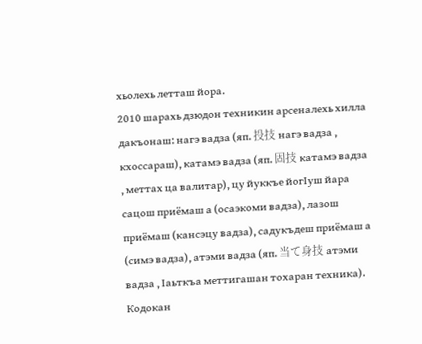хьолехь летташ йора.
2010 шарахь дзюдон техникин арсеналехь хилла дакъонаш: нагэ вадза (яп. 投技 нагэ вадза , кхоссараш), катамэ вадза (яп. 固技 катамэ вадза , меттах ца валитар), цу йуккъе йогӀуш йара сацош приёмаш а (осаэкоми вадза), лазош приёмаш (кансэцу вадза), садукъдеш приёмаш а (симэ вадза), атэми вадза (яп. 当て身技 атэми вадза , Ӏаьткъа меттигашан тохаран техника).
Кодокан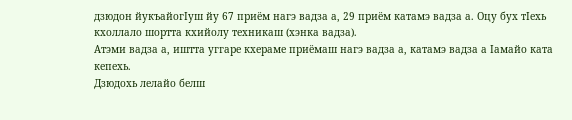дзюдон йукъайогӀуш йу 67 приём нагэ вадза а, 29 приём катамэ вадза а. Оцу бух тӀехь кхоллало шортта кхийолу техникаш (хэнка вадза).
Атэми вадза а, иштта уггаре кхераме приёмаш нагэ вадза а, катамэ вадза а Ӏамайо ката кепехь.
Дзюдохь лелайо белш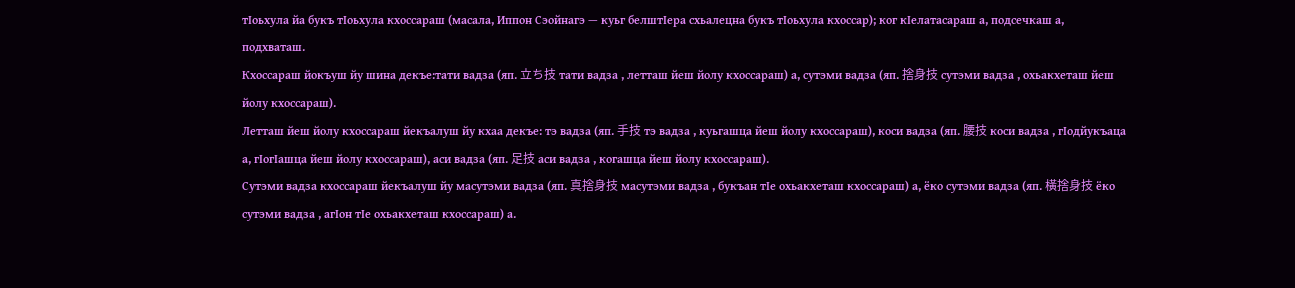тӀоьхула йа букъ тӀоьхула кхоссараш (масала, Иппон Сэойнагэ — куьг белштӀера схьалецна букъ тӀоьхула кхоссар); ког кӀелатасараш а, подсечкаш а, подхваташ.
Кхоссараш йокъуш йу шина декъе:тати вадза (яп. 立ち技 тати вадза , летташ йеш йолу кхоссараш) а, сутэми вадза (яп. 捨身技 сутэми вадза , охьакхеташ йеш йолу кхоссараш).
Летташ йеш йолу кхоссараш йекъалуш йу кхаа декъе: тэ вадза (яп. 手技 тэ вадза , куьгашца йеш йолу кхоссараш), коси вадза (яп. 腰技 коси вадза , гӀодйукъаца а, гӀогӀашца йеш йолу кхоссараш), аси вадза (яп. 足技 аси вадза , когашца йеш йолу кхоссараш).
Сутэми вадза кхоссараш йекъалуш йу масутэми вадза (яп. 真捨身技 масутэми вадза , букъан тӀе охьакхеташ кхоссараш) а, ёко сутэми вадза (яп. 橫捨身技 ёко сутэми вадза , агӀон тӀе охьакхеташ кхоссараш) а.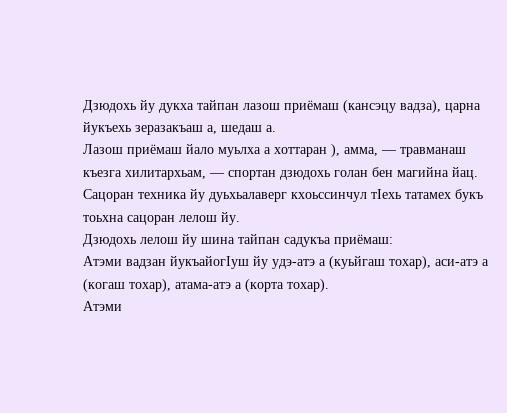Дзюдохь йу дукха тайпан лазош приёмаш (кансэцу вадза), царна йукъехь зеразакъаш а, шедаш а.
Лазош приёмаш йало муьлха а хоттаран ), амма, — травманаш къезга хилитархьам, — спортан дзюдохь голан бен магийна йац.
Сацоран техника йу дуьхьалаверг кхоьссинчул тӀехь татамех букъ тоьхна сацоран лелош йу.
Дзюдохь лелош йу шина тайпан садукъа приёмаш:
Атэми вадзан йукъайогӀуш йу удэ-атэ а (куьйгаш тохар), аси-атэ а (когаш тохар), атама-атэ а (корта тохар).
Атэми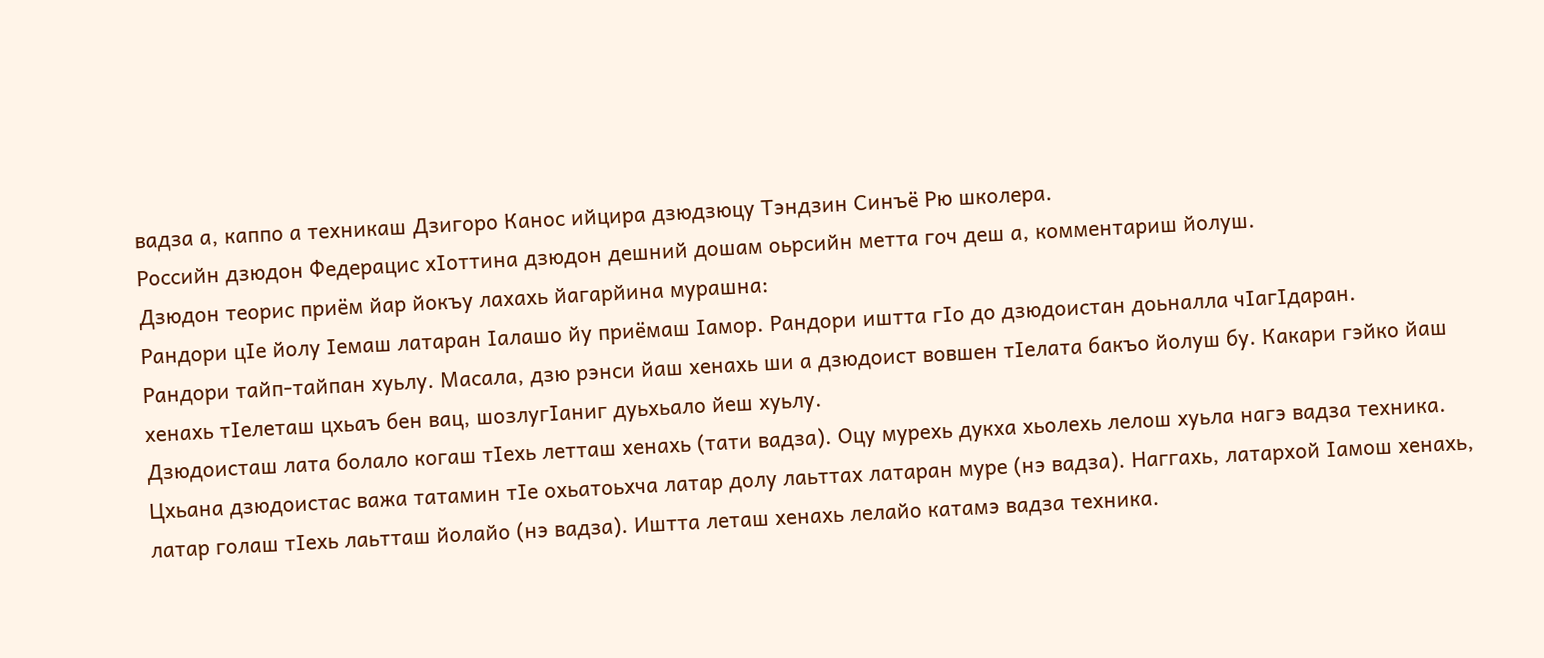вадза а, каппо а техникаш Дзигоро Канос ийцира дзюдзюцу Тэндзин Синъё Рю школера.
Российн дзюдон Федерацис хӀоттина дзюдон дешний дошам оьрсийн метта гоч деш а, комментариш йолуш.
Дзюдон теорис приём йар йокъу лахахь йагарйина мурашна:
Рандори цӀе йолу Ӏемаш латаран Ӏалашо йу приёмаш Ӏамор. Рандори иштта гӀо до дзюдоистан доьналла чӀагӀдаран.
Рандори тайп-тайпан хуьлу. Масала, дзю рэнси йаш хенахь ши а дзюдоист вовшен тӀелата бакъо йолуш бу. Какари гэйко йаш хенахь тӀелеташ цхьаъ бен вац, шозлугӀаниг дуьхьало йеш хуьлу.
Дзюдоисташ лата болало когаш тӀехь летташ хенахь (тати вадза). Оцу мурехь дукха хьолехь лелош хуьла нагэ вадза техника.
Цхьана дзюдоистас важа татамин тӀе охьатоьхча латар долу лаьттах латаран муре (нэ вадза). Наггахь, латархой Ӏамош хенахь, латар голаш тӀехь лаьтташ йолайо (нэ вадза). Иштта леташ хенахь лелайо катамэ вадза техника.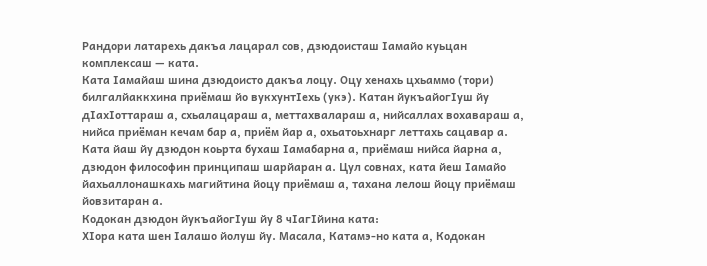Рандори латарехь дакъа лацарал сов, дзюдоисташ Ӏамайо куьцан комплексаш — ката.
Ката Ӏамайаш шина дзюдоисто дакъа лоцу. Оцу хенахь цхьаммо (тори) билгалйаккхина приёмаш йо вукхунтӀехь (укэ). Катан йукъайогӀуш йу дӀахӀоттараш а, схьалацараш а, меттахвалараш а, нийсаллах вохавараш а, нийса приёман кечам бар а, приём йар а, охьатоьхнарг леттахь сацавар а.
Ката йаш йу дзюдон коьрта бухаш Ӏамабарна а, приёмаш нийса йарна а, дзюдон философин принципаш шарйаран а. Цул совнах, ката йеш Ӏамайо йахьаллонашкахь магийтина йоцу приёмаш а, тахана лелош йоцу приёмаш йовзитаран а.
Кодокан дзюдон йукъайогӀуш йу 8 чӀагӀйина ката:
ХӀора ката шен Ӏалашо йолуш йу. Масала, Катамэ-но ката а, Кодокан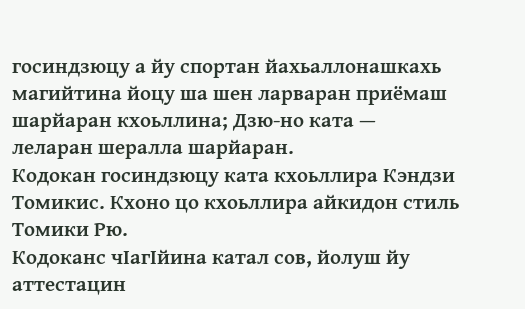госиндзюцу а йу спортан йахьаллонашкахь магийтина йоцу ша шен ларваран приёмаш шарйаран кхоьллина; Дзю-но ката — леларан шералла шарйаран.
Кодокан госиндзюцу ката кхоьллира Кэндзи Томикис. Кхоно цо кхоьллира айкидон стиль Томики Рю.
Кодоканс чӀагӀйина катал сов, йолуш йу аттестацин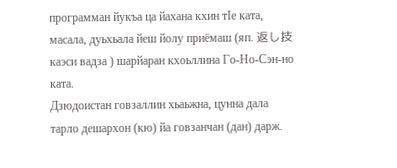программан йукъа ца йахана кхин тӀе ката, масала, дуьхьала йеш йолу приёмаш (яп. 返し技 каэси вадза ) шарйаран кхоьллина Го-Но-Сэн-но ката.
Дзюдоистан говзаллин хьаьжна, цунна дала тарло дешархон (кю) йа говзанчан (дан) дарж.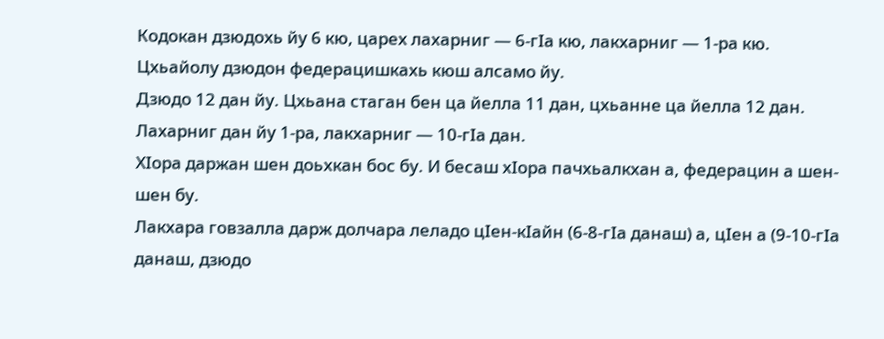Кодокан дзюдохь йу 6 кю, царех лахарниг — 6-гӀа кю, лакхарниг — 1-ра кю. Цхьайолу дзюдон федерацишкахь кюш алсамо йу.
Дзюдо 12 дан йу. Цхьана стаган бен ца йелла 11 дан, цхьанне ца йелла 12 дан. Лахарниг дан йу 1-ра, лакхарниг — 10-гӀа дан.
ХӀора даржан шен доьхкан бос бу. И бесаш хӀора пачхьалкхан а, федерацин а шен-шен бу.
Лакхара говзалла дарж долчара леладо цӀен-кӀайн (6-8-гӀа данаш) а, цӀен а (9-10-гӀа данаш, дзюдо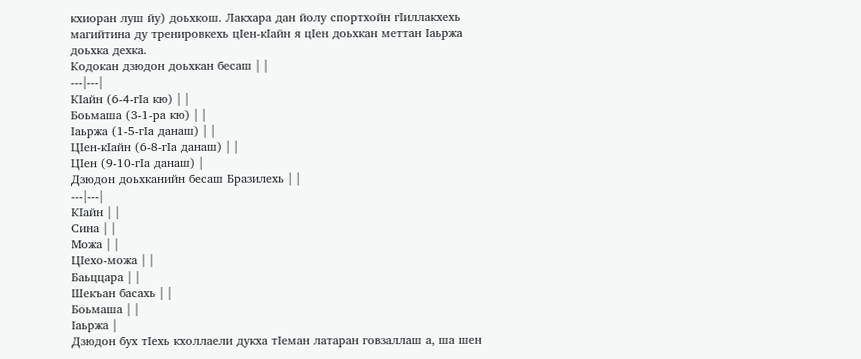кхиоран луш йу) доьхкош. Лакхара дан йолу спортхойн гӀиллакхехь магийтина ду тренировкехь цӀен-кӀайн я цӀен доьхкан меттан Ӏаьржа доьхка дехка.
Кодокан дзюдон доьхкан бесаш | |
---|---|
КӀайн (6-4-гӀа кю) | |
Боьмаша (3-1-ра кю) | |
Ӏаьржа (1-5-гӀа данаш) | |
ЦӀен-кӀайн (6-8-гӀа данаш) | |
ЦӀен (9-10-гӀа данаш) |
Дзюдон доьхканийн бесаш Бразилехь | |
---|---|
КӀайн | |
Сина | |
Можа | |
ЦӀехо-можа | |
Баьццара | |
Шекъан басахь | |
Боьмаша | |
Ӏаьржа |
Дзюдон бух тӀехь кхоллаели дукха тӀеман латаран говзаллаш а, ша шен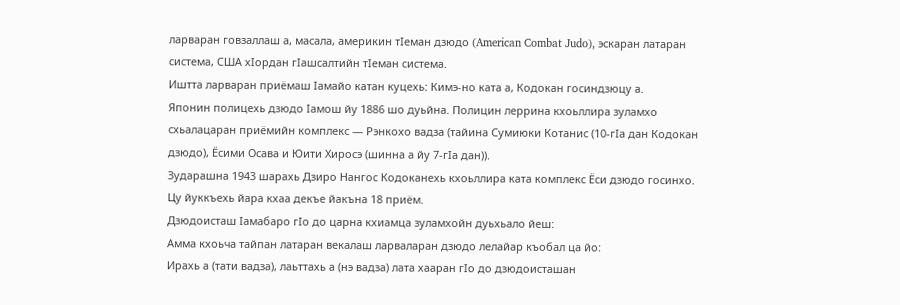ларваран говзаллаш а, масала, америкин тӀеман дзюдо (American Combat Judo), эскаран латаран система, США хӀордан гӀашсалтийн тӀеман система.
Иштта ларваран приёмаш Ӏамайо катан куцехь: Кимэ-но ката а, Кодокан госиндзюцу а.
Японин полицехь дзюдо Ӏамош йу 1886 шо дуьйна. Полицин леррина кхоьллира зуламхо схьалацаран приёмийн комплекс — Рэнкохо вадза (тайина Сумиюки Котанис (10-гӀа дан Кодокан дзюдо), Ёсими Осава и Юити Хиросэ (шинна а йу 7-гӀа дан)).
Зударашна 1943 шарахь Дзиро Нангос Кодоканехь кхоьллира ката комплекс Ёси дзюдо госинхо. Цу йуккъехь йара кхаа декъе йакъна 18 приём.
Дзюдоисташ Ӏамабаро гӀо до царна кхиамца зуламхойн дуьхьало йеш:
Амма кхоьча тайпан латаран векалаш ларваларан дзюдо лелайар къобал ца йо:
Ирахь а (тати вадза), лаьттахь а (нэ вадза) лата хааран гӀо до дзюдоисташан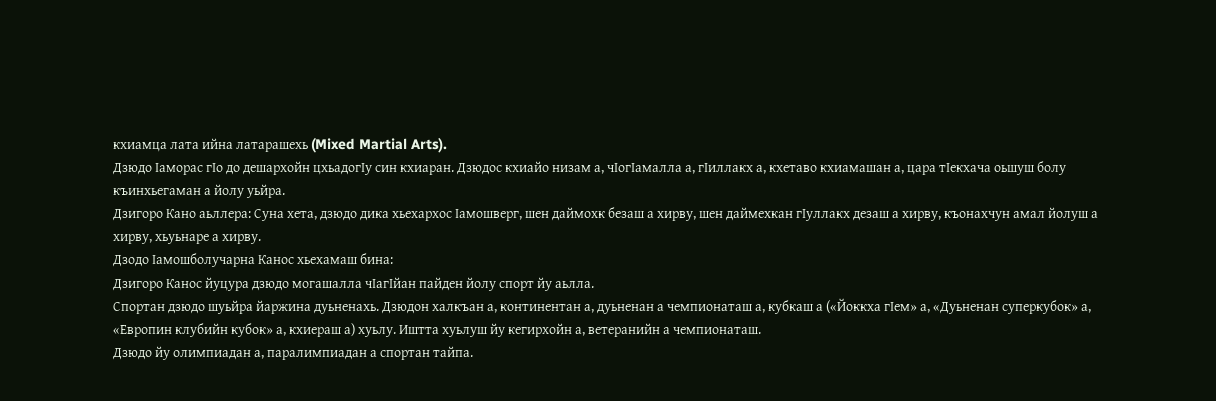кхиамца лата ийна латарашехь (Mixed Martial Arts).
Дзюдо Ӏаморас гӀо до дешархойн цхьадогӀу син кхиаран. Дзюдос кхиайо низам а, чӀогӀамалла а, гӀиллакх а, кхетаво кхиамашан а, цара тӀекхача оьшуш болу къинхьегаман а йолу уьйра.
Дзигоро Кано аьллера: Суна хета, дзюдо дика хьехархос Ӏамошверг, шен даймохк безаш а хирву, шен даймехкан гӀуллакх дезаш а хирву, къонахчун амал йолуш а хирву, хьуьнаре а хирву.
Дзодо Ӏамошболучарна Канос хьехамаш бина:
Дзигоро Канос йуцура дзюдо могашалла чӀагӀйан пайден йолу спорт йу аьлла.
Спортан дзюдо шуьйра йаржина дуьненахь. Дзюдон халкъан а, континентан а, дуьненан а чемпионаташ а, кубкаш а («Йоккха гӀем» а, «Дуьненан суперкубок» а, «Европин клубийн кубок» а, кхиераш а) хуьлу. Иштта хуьлуш йу кегирхойн а, ветеранийн а чемпионаташ.
Дзюдо йу олимпиадан а, паралимпиадан а спортан тайпа.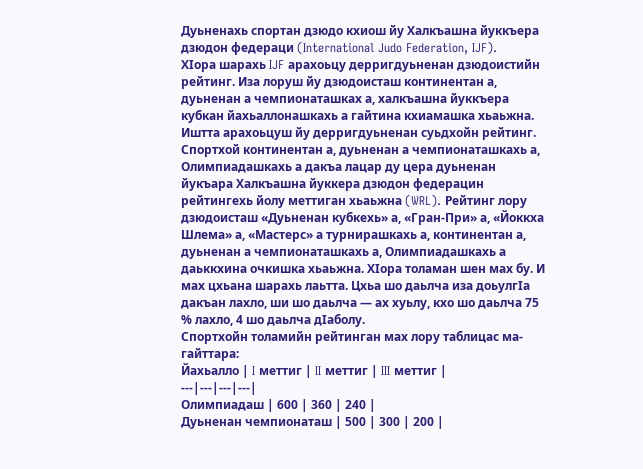Дуьненахь спортан дзюдо кхиош йу Халкъашна йуккъера дзюдон федераци (International Judo Federation, IJF).
ХӀора шарахь IJF арахоьцу дерригдуьненан дзюдоистийн рейтинг. Иза лоруш йу дзюдоисташ континентан а, дуьненан а чемпионаташках а, халкъашна йуккъера кубкан йахьаллонашкахь а гайтина кхиамашка хьаьжна. Иштта арахоьцуш йу дерригдуьненан суьдхойн рейтинг.
Спортхой континентан а, дуьненан а чемпионаташкахь а, Олимпиадашкахь а дакъа лацар ду цера дуьненан йукъара Халкъашна йуккера дзюдон федерацин рейтингехь йолу меттиган хьаьжна (WRL). Рейтинг лору дзюдоисташ «Дуьненан кубкехь» а, «Гран-При» а, «Йоккха Шлема» а, «Мастерс» а турнирашкахь а, континентан а, дуьненан а чемпионаташкахь а, Олимпиадашкахь а даьккхина очкишка хьаьжна. ХӀора толаман шен мах бу. И мах цхьана шарахь лаьтта. Цхьа шо даьлча иза доьулгӀа дакъан лахло, ши шо даьлча — ах хуьлу, кхо шо даьлча 75 % лахло, 4 шо даьлча дӀаболу.
Спортхойн толамийн рейтинган мах лору таблицас ма-гайттара:
Йахьалло | I меттиг | II меттиг | III меттиг |
---|---|---|---|
Олимпиадаш | 600 | 360 | 240 |
Дуьненан чемпионаташ | 500 | 300 | 200 |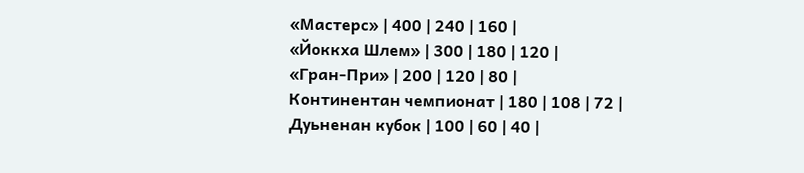«Мастерс» | 400 | 240 | 160 |
«Йоккха Шлем» | 300 | 180 | 120 |
«Гран-При» | 200 | 120 | 80 |
Континентан чемпионат | 180 | 108 | 72 |
Дуьненан кубок | 100 | 60 | 40 |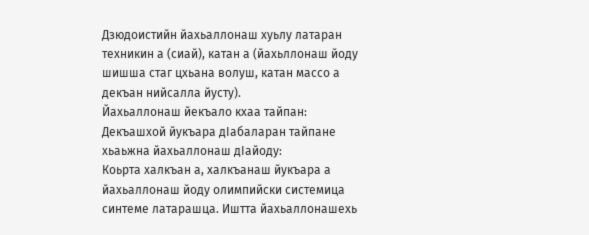Дзюдоистийн йахьаллонаш хуьлу латаран техникин а (сиай), катан а (йахьллонаш йоду шишша стаг цхьана волуш, катан массо а декъан нийсалла йусту).
Йахьаллонаш йекъало кхаа тайпан:
Декъашхой йукъара дӀабаларан тайпане хьаьжна йахьаллонаш дӀайоду:
Коьрта халкъан а, халкъанаш йукъара а йахьаллонаш йоду олимпийски системица синтеме латарашца. Иштта йахьаллонашехь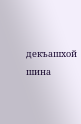декъашхой шина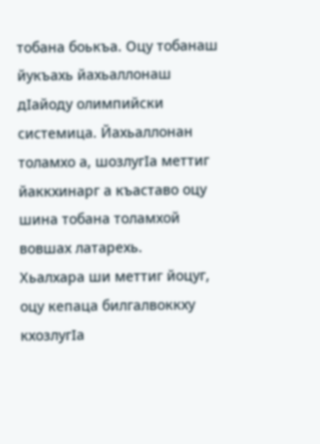тобана боькъа. Оцу тобанаш йукъахь йахьаллонаш дӀайоду олимпийски системица. Йахьаллонан толамхо а, шозлугӀа меттиг йаккхинарг а къаставо оцу шина тобана толамхой вовшах латарехь.
Хьалхара ши меттиг йоцуг, оцу кепаца билгалвоккху кхозлугӀа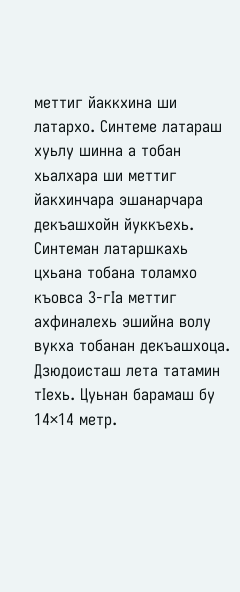меттиг йаккхина ши латархо. Синтеме латараш хуьлу шинна а тобан хьалхара ши меттиг йакхинчара эшанарчара декъашхойн йуккъехь. Синтеман латаршкахь цхьана тобана толамхо къовса 3-гӀа меттиг ахфиналехь эшийна волу вукха тобанан декъашхоца.
Дзюдоисташ лета татамин тӀехь. Цуьнан барамаш бу 14×14 метр.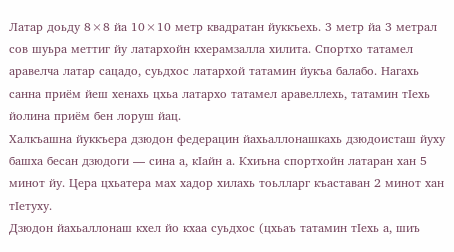Латар доьду 8×8 йа 10×10 метр квадратан йуккъехь. 3 метр йа 3 метрал сов шуьра меттиг йу латархойн кхерамзалла хилита. Спортхо татамел аравелча латар сацадо, суьдхос латархой татамин йукъа балабо. Нагахь санна приём йеш хенахь цхьа латархо татамел аравеллехь, татамин тӀехь йолина приём бен лоруш йац.
Халкъашна йуккъера дзюдон федерацин йахьаллонашкахь дзюдоисташ йуху башха бесан дзюдоги — сина а, кӀайн а. Кхиъна спортхойн латаран хан 5 минот йу. Цера цхьатера мах хадор хилахь тоьлларг къаставан 2 минот хан тӀетуху.
Дзюдон йахьаллонаш кхел йо кхаа суьдхос (цхьаъ татамин тӀехь а, шиъ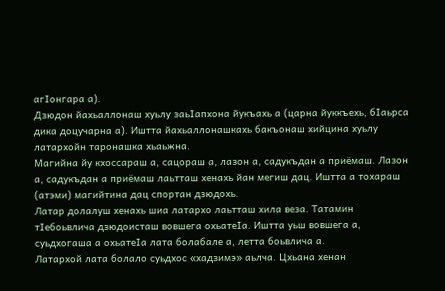агӀонгара а).
Дзюдон йахьаллонаш хуьлу заьӀапхона йукъахь а (царна йуккъехь, бӀаьрса дика доцучарна а). Иштта йахьаллонашкахь бакъонаш хийцина хуьлу латархойн таронашка хьаьжна.
Магийна йу кхоссараш а, сацораш а, лазон а, садукъдан а приёмаш. Лазон а, садукъдан а приёмаш лаьтташ хенахь йан мегиш дац. Иштта а тохараш (атэми) магийтина дац спортан дзюдохь.
Латар долалуш хенахь шиа латархо лаьтташ хила веза. Татамин тӀебоьвлича дзюдоисташ вовшега охьатеӀа. Иштта уьш вовшега а, суьдхогаша а охьатеӀа лата болабале а, летта боьвлича а.
Латархой лата болало суьдхос «хадзимэ» аьлча. Цхьана хенан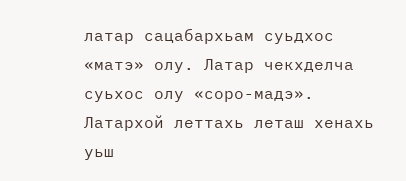латар сацабархьам суьдхос «матэ» олу. Латар чекхделча суьхос олу «соро-мадэ».
Латархой леттахь леташ хенахь уьш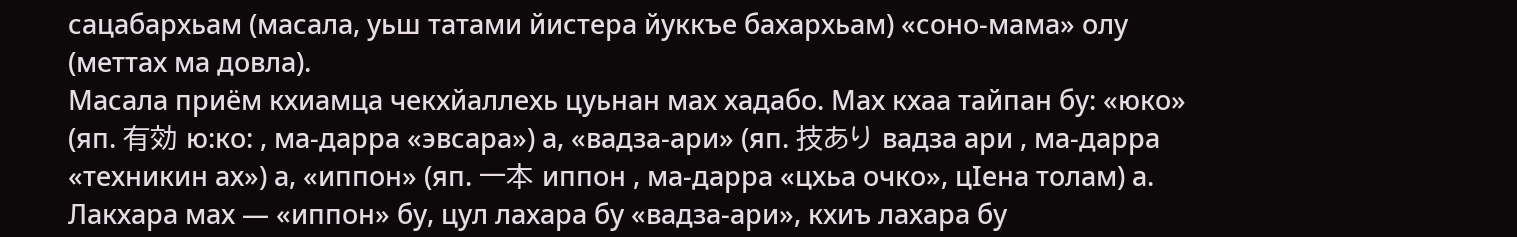сацабархьам (масала, уьш татами йистера йуккъе бахархьам) «соно-мама» олу (меттах ма довла).
Масала приём кхиамца чекхйаллехь цуьнан мах хадабо. Мах кхаа тайпан бу: «юко» (яп. 有効 ю:ко: , ма-дарра «эвсара») а, «вадза-ари» (яп. 技あり вадза ари , ма-дарра «техникин ах») а, «иппон» (яп. 一本 иппон , ма-дарра «цхьа очко», цӀена толам) а. Лакхара мах — «иппон» бу, цул лахара бу «вадза-ари», кхиъ лахара бу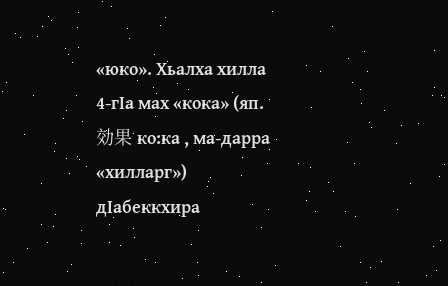«юко». Хьалха хилла 4-гӀа мах «кока» (яп. 効果 ко:ка , ма-дарра «хилларг») дӀабеккхира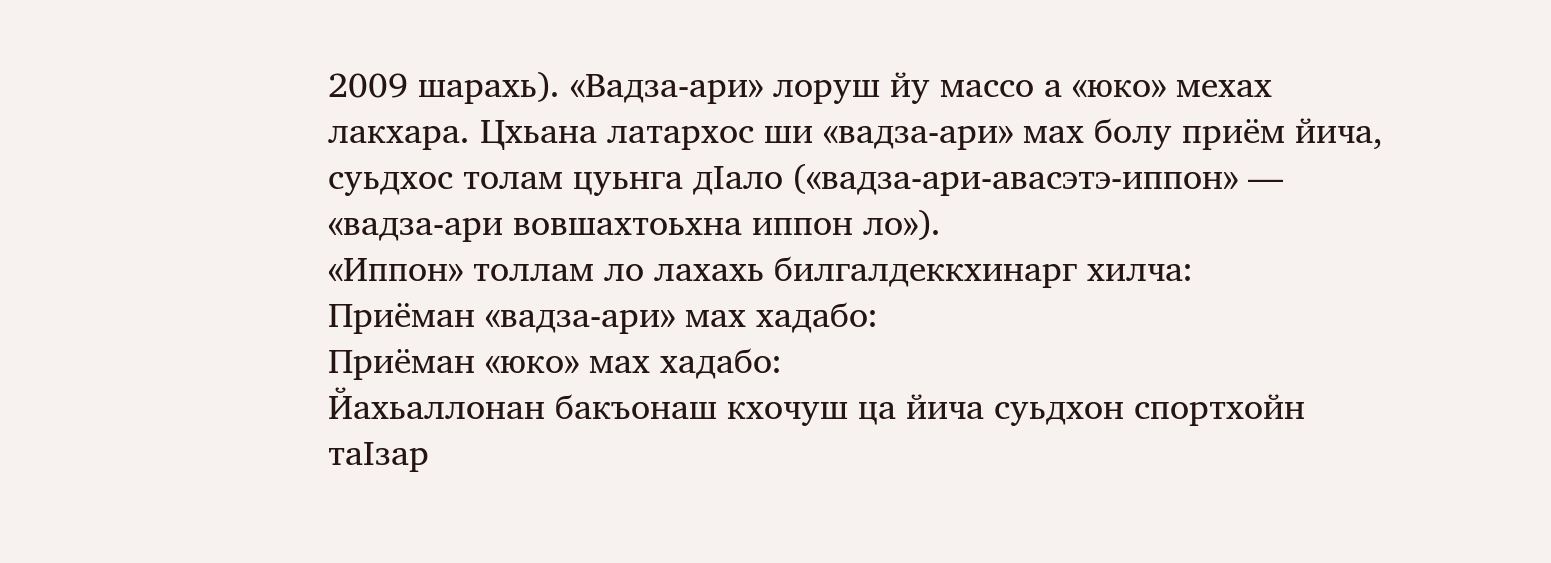2009 шарахь). «Вадза-ари» лоруш йу массо а «юко» мехах лакхара. Цхьана латархос ши «вадза-ари» мах болу приём йича, суьдхос толам цуьнга дӀало («вадза-ари-авасэтэ-иппон» — «вадза-ари вовшахтоьхна иппон ло»).
«Иппон» толлам ло лахахь билгалдеккхинарг хилча:
Приёман «вадза-ари» мах хадабо:
Приёман «юко» мах хадабо:
Йахьаллонан бакъонаш кхочуш ца йича суьдхон спортхойн таӀзар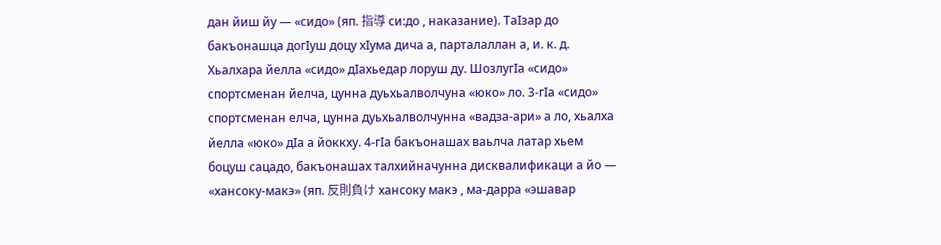дан йиш йу — «сидо» (яп. 指導 си:до , наказание). ТаӀзар до бакъонашца догӀуш доцу хӀума дича а, парталаллан а, и. к. д. Хьалхара йелла «сидо» дӀахьедар лоруш ду. ШозлугӀа «сидо» спортсменан йелча, цунна дуьхьалволчуна «юко» ло. 3-гӀа «сидо» спортсменан елча, цунна дуьхьалволчунна «вадза-ари» а ло, хьалха йелла «юко» дӀа а йоккху. 4-гӀа бакъонашах ваьлча латар хьем боцуш сацадо, бакъонашах талхийначунна дисквалификаци а йо — «хансоку-макэ» (яп. 反則負け хансоку макэ , ма-дарра «эшавар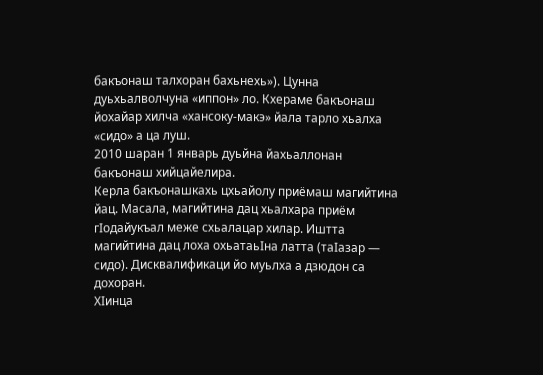бакъонаш талхоран бахьнехь»). Цунна дуьхьалволчуна «иппон» ло. Кхераме бакъонаш йохайар хилча «хансоку-макэ» йала тарло хьалха «сидо» а ца луш.
2010 шаран 1 январь дуьйна йахьаллонан бакъонаш хийцайелира.
Керла бакъонашкахь цхьайолу приёмаш магийтина йац. Масала, магийтина дац хьалхара приём гӀодайукъал меже схьалацар хилар. Иштта магийтина дац лоха охьатаьӀна латта (таӀазар — сидо). Дисквалификаци йо муьлха а дзюдон са дохоран.
ХӀинца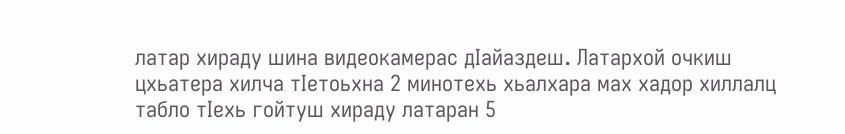латар хираду шина видеокамерас дӀайаздеш. Латархой очкиш цхьатера хилча тӀетоьхна 2 минотехь хьалхара мах хадор хиллалц табло тӀехь гойтуш хираду латаран 5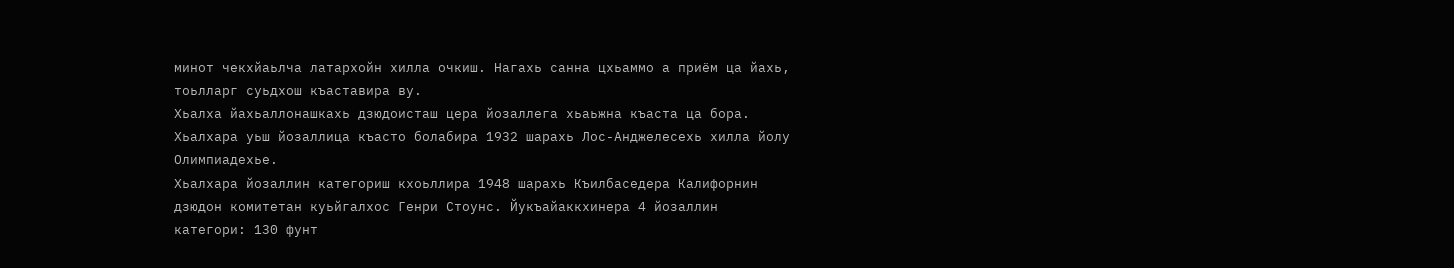минот чекхйаьлча латархойн хилла очкиш. Нагахь санна цхьаммо а приём ца йахь, тоьлларг суьдхош къаставира ву.
Хьалха йахьаллонашкахь дзюдоисташ цера йозаллега хьаьжна къаста ца бора. Хьалхара уьш йозаллица къасто болабира 1932 шарахь Лос-Анджелесехь хилла йолу Олимпиадехье.
Хьалхара йозаллин категориш кхоьллира 1948 шарахь Къилбаседера Калифорнин дзюдон комитетан куьйгалхос Генри Стоунс. Йукъайаккхинера 4 йозаллин категори: 130 фунт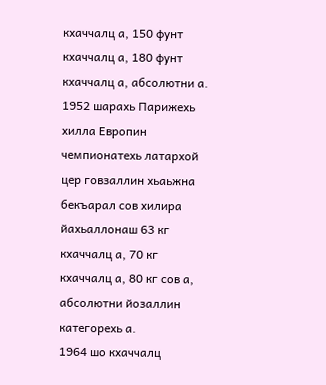кхаччалц а, 150 фунт кхаччалц а, 180 фунт кхаччалц а, абсолютни а.
1952 шарахь Парижехь хилла Европин чемпионатехь латархой цер говзаллин хьаьжна бекъарал сов хилира йахьаллонаш 63 кг кхаччалц а, 70 кг кхаччалц а, 80 кг сов а, абсолютни йозаллин категорехь а.
1964 шо кхаччалц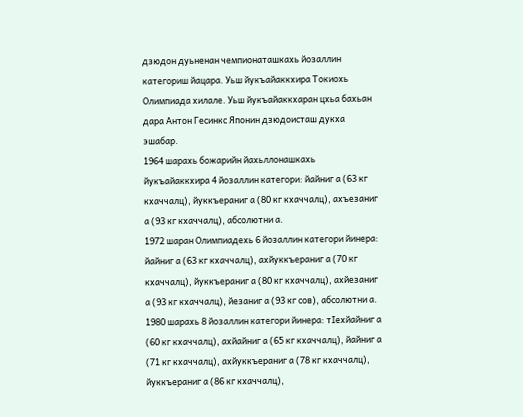дзюдон дуьненан чемпионаташкахь йозаллин категориш йацара. Уьш йукъайаккхира Токиохь Олимпиада хилале. Уьш йукъайаккхаран цхьа бахьан дара Антон Гесинкс Японин дзюдоисташ дукха эшабар.
1964 шарахь божарийн йахьллонашкахь йукъайаккхира 4 йозаллин категори: йайниг а (63 кг кхаччалц), йуккъераниг а (80 кг кхаччалц), ахъезаниг а (93 кг кхаччалц), абсолютни а.
1972 шаран Олимпиадехь 6 йозаллин категори йинера: йайниг а (63 кг кхаччалц), ахйуккъераниг а (70 кг кхаччалц), йуккъераниг а (80 кг кхаччалц), ахйезаниг а (93 кг кхаччалц), йезаниг а (93 кг сов), абсолютни а.
1980 шарахь 8 йозаллин категори йинера: тӀехйайниг а (60 кг кхаччалц), ахйайниг а (65 кг кхаччалц), йайниг а (71 кг кхаччалц), ахйуккъераниг а (78 кг кхаччалц), йуккъераниг а (86 кг кхаччалц),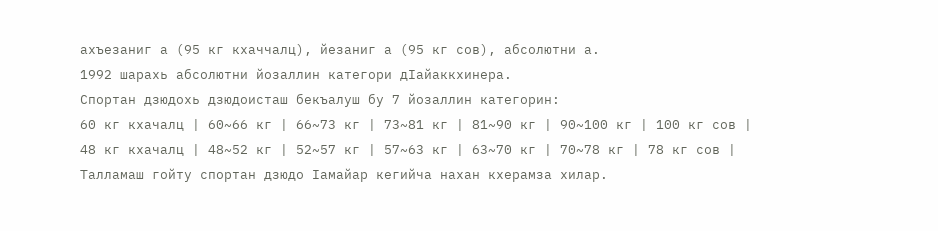ахъезаниг а (95 кг кхаччалц), йезаниг а (95 кг сов), абсолютни а.
1992 шарахь абсолютни йозаллин категори дӀайаккхинера.
Спортан дзюдохь дзюдоисташ бекъалуш бу 7 йозаллин категорин:
60 кг кхачалц | 60~66 кг | 66~73 кг | 73~81 кг | 81~90 кг | 90~100 кг | 100 кг сов |
48 кг кхачалц | 48~52 кг | 52~57 кг | 57~63 кг | 63~70 кг | 70~78 кг | 78 кг сов |
Талламаш гойту спортан дзюдо Ӏамайар кегийча нахан кхерамза хилар.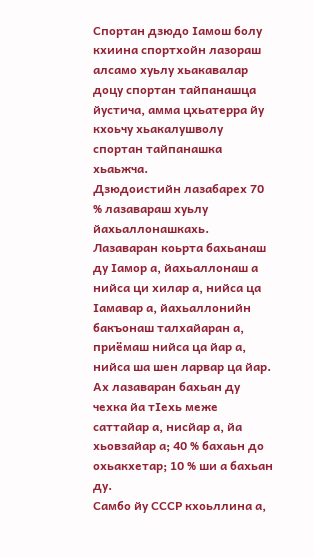Спортан дзюдо Ӏамош болу кхиина спортхойн лазораш алсамо хуьлу хьакавалар доцу спортан тайпанашца йустича, амма цхьатерра йу кхоьчу хьакалушволу спортан тайпанашка хьаьжча.
Дзюдоистийн лазабарех 70 % лазавараш хуьлу йахьаллонашкахь. Лазаваран коьрта бахьанаш ду Ӏамор а, йахьаллонаш а нийса ци хилар а, нийса ца Ӏамавар а, йахьаллонийн бакъонаш талхайаран а, приёмаш нийса ца йар а, нийса ша шен ларвар ца йар.
Ах лазаваран бахьан ду чехка йа тӀехь меже саттайар а, нисйар а, йа хьовзайар а; 40 % бахаьн до охьакхетар; 10 % ши а бахьан ду.
Самбо йу СССР кхоьллина а,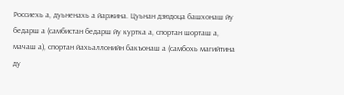Россиехь а, дуьненахь а йаржина. Цуьнан дзюдоца башхонаш йу бедарш а (самбистан бедарш йу куртка а, спортан шорташ а, мачаш а), спортан йахьаллонийн бакъонаш а (самбохь магийтина ду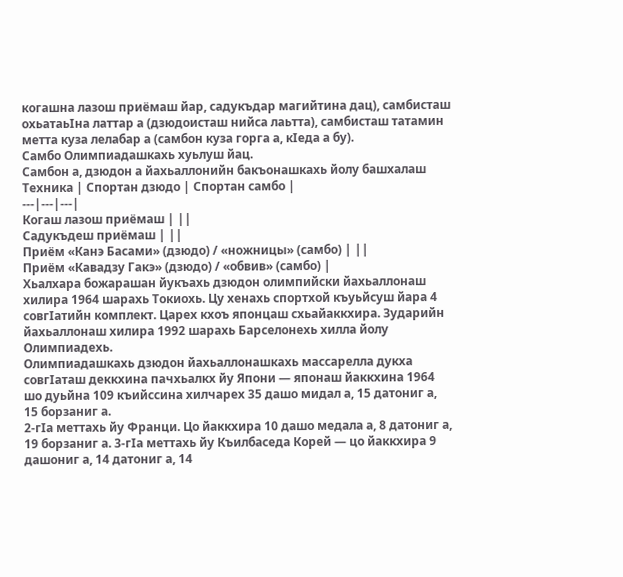когашна лазош приёмаш йар, садукъдар магийтина дац), самбисташ охьатаьӀна латтар а (дзюдоисташ нийса лаьтта), самбисташ татамин метта куза лелабар а (самбон куза горга а, кӀеда а бу).
Самбо Олимпиадашкахь хуьлуш йац.
Самбон а, дзюдон а йахьаллонийн бакъонашкахь йолу башхалаш
Техника | Спортан дзюдо | Спортан самбо |
---|---|---|
Когаш лазош приёмаш | ||
Садукъдеш приёмаш | ||
Приём «Канэ Басами» (дзюдо) / «ножницы» (самбо) | ||
Приём «Кавадзу Гакэ» (дзюдо) / «обвив» (самбо) |
Хьалхара божарашан йукъахь дзюдон олимпийски йахьаллонаш хилира 1964 шарахь Токиохь. Цу хенахь спортхой къуьйсуш йара 4 совгӀатийн комплект. Царех кхоъ японцаш схьайаккхира. Зударийн йахьаллонаш хилира 1992 шарахь Барселонехь хилла йолу Олимпиадехь.
Олимпиадашкахь дзюдон йахьаллонашкахь массарелла дукха совгӀаташ деккхина пачхьалкх йу Япони — японаш йаккхина 1964 шо дуьйна 109 къийссина хилчарех 35 дашо мидал а, 15 датониг а, 15 борзаниг а.
2-гӀа меттахь йу Франци. Цо йаккхира 10 дашо медала а, 8 датониг а, 19 борзаниг а. 3-гӀа меттахь йу Къилбаседа Корей — цо йаккхира 9 дашониг а, 14 датониг а, 14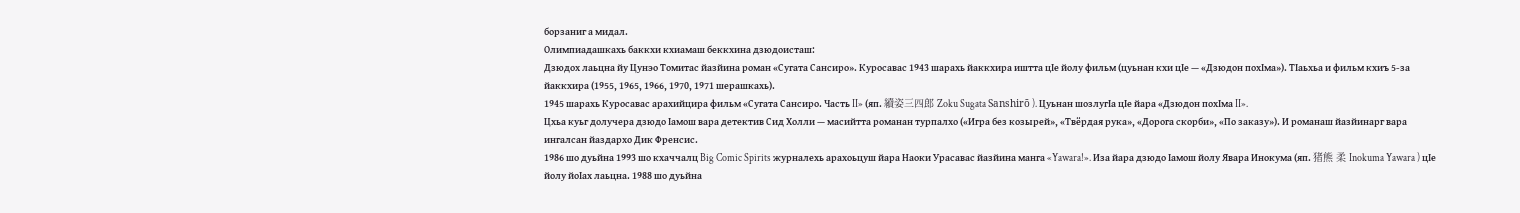борзаниг а мидал.
Олимпиадашкахь баккхи кхиамаш беккхина дзюдоисташ:
Дзюдох лаьцна йу Цунэо Томитас йазйина роман «Сугата Сансиро». Куросавас 1943 шарахь йаккхира иштта цӀе йолу фильм (цуьнан кхи цӀе — «Дзюдон похӀма»). ТӀаьхьа и фильм кхиъ 5-за йаккхира (1955, 1965, 1966, 1970, 1971 шерашкахь).
1945 шарахь Куросавас арахийцира фильм «Сугата Сансиро. Часть II» (яп. 續姿三四郎 Zoku Sugata Sanshirō ). Цуьнан шозлугӀа цӀе йара «Дзюдон похӀма II».
Цхьа куьг долучера дзюдо Ӏамош вара детектив Сид Холли — масийтта романан турпалхо («Игра без козырей», «Твёрдая рука», «Дорога скорби», «По заказу»). И романаш йазйинарг вара ингалсан йаздархо Дик Френсис.
1986 шо дуьйна 1993 шо кхаччалц Big Comic Spirits журналехь арахоьцуш йара Наоки Урасавас йазйина манга «Yawara!». Иза йара дзюдо Ӏамош йолу Явара Инокума (яп. 猪熊 柔 Inokuma Yawara ) цӀе йолу йоӀах лаьцна. 1988 шо дуьйна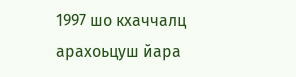1997 шо кхаччалц арахоьцуш йара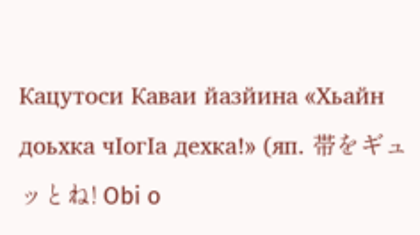Кацутоси Каваи йазйина «Хьайн доьхка чӀогӀа дехка!» (яп. 帯をギュッとね! Obi o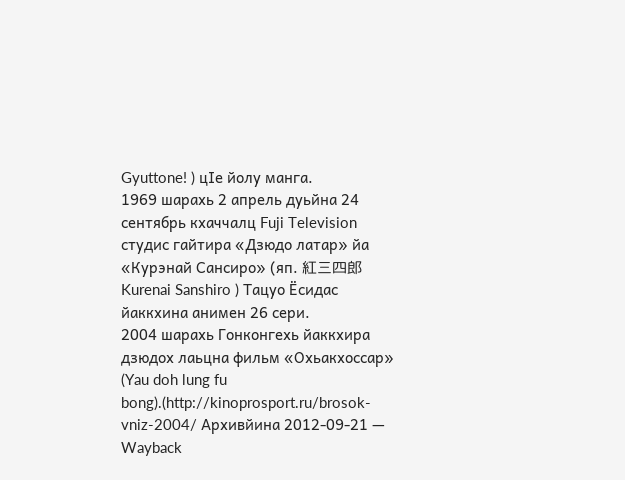Gyuttone! ) цӀе йолу манга.
1969 шарахь 2 апрель дуьйна 24 сентябрь кхаччалц Fuji Television студис гайтира «Дзюдо латар» йа «Курэнай Сансиро» (яп. 紅三四郎 Kurenai Sanshiro ) Тацуо Ёсидас йаккхина анимен 26 сери.
2004 шарахь Гонконгехь йаккхира дзюдох лаьцна фильм «Охьакхоссар» (Yau doh lung fu bong).(http://kinoprosport.ru/brosok-vniz-2004/ Архивйина 2012-09-21 — Wayback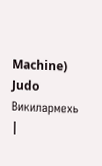Machine)
Judo Викилармехь |